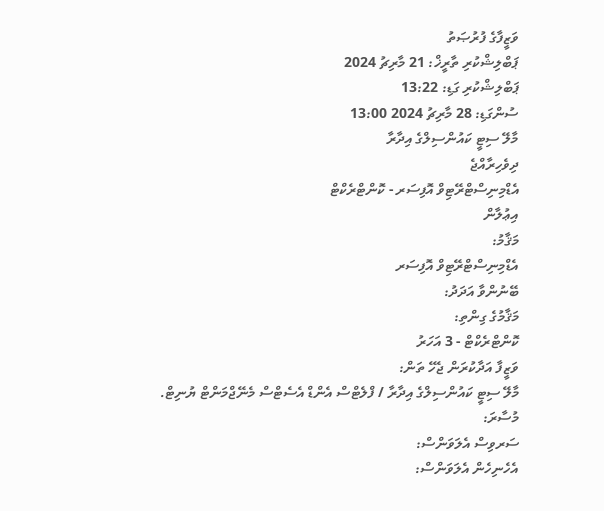ވަޒީފާގެ ފުރުޞަތު
ޕަބްލިޝްކުރި ތާރީޚް: 21 މާރިޗު 2024
ޕަބްލިޝްކުރި ގަޑި: 13:22
ސުންގަޑި: 28 މާރިޗު 2024 13:00
މާލޭ ސިޓީ ކައުންސިލްގެ އިދާރާ
ދިވެހިރާއްޖެ
އެޑްމިނިސްޓްރޭޓިވް އޮފިސަރ - ކޮންޓްރެކްޓް
އިޢުލާން
މަޤާމު:
އެޑްމިނިސްޓްރޭޓިވް އޮފިސަރ
ބޭނުންވާ އަދަދު:
މަޤާމުގެ ގިންތި:
ކޮންޓްރެކްޓް - 3 އަހަރު
ވަޒީފާ އަދާކުރަން ޖެހޭ ތަން:
މާލޭ ސިޓީ ކައުންސިލްގެ އިދާރާ / ފްލެޓްސް އެންޑް އެސެޓްސް މެނޭޖްމަންޓް ޔުނިޓް.
މުސާރަ:
ސަރވިސް އެލަވަންސް:
އެހެނިހެން އެލަވަންސް: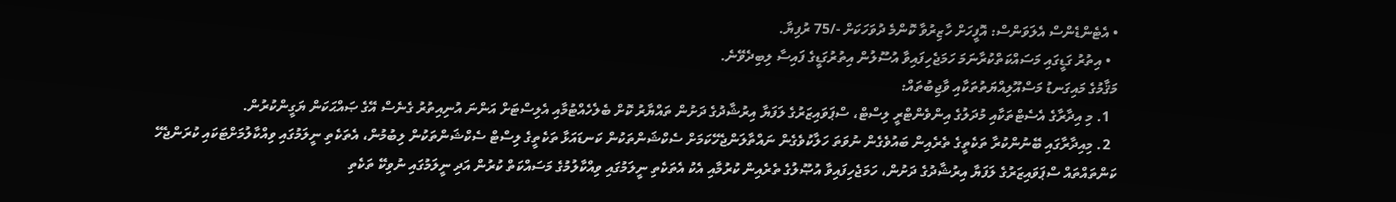• އެޓެންޑެންސް އެލަވަންސް: އޮފީހަށް ހާޒިރުވާ ކޮންމެ ދުވަހަކަށް -/75 ރުފިޔާ.
  • އިތުރު ގަޑީގައި މަސައްކަތްކުރާނަމަ ހަމަޖެހިފައިވާ އުސޫލުން އިތުރުގަޑީގެ ފައިސާ ލިބިދެވޭނެ.
މަޤާމުގެ މައިގަނޑު މަސްއޫލިއްޔަތުތަކާއި ވާޖިބުތައް:
  1. މި އިދާރާގެ އެސެޓްތަކާއި މުދަލުގެ އިންވެންޓްރީ ލިސްޓް، ސްޕަވައިޒަރުގެ ލަފަޔާ އިރުޝާދުގެ ދަށުން ތައްޔާރު ކޮށް ބެލެހެއްޓުމާއި އެލިސްޓަށް އަންނަ އުނިއިތުރު ގެނެސް އޭގެ ޞައްޙަކަން ޔަގީންކުރުން.
  2. މިއިދާރާގައި ބޭނުންކުރާ ތަކެތީގެ ތެރެއިން ބައުވެގެން ނުވަތަ ހަލާކުވެގެން ނައްތާލަންޖެހޭކަމަށް ސެކްޝަންތަކުން ކަނޑައަޅާ ތަކެތީގެ ލިސްޓް ސެކްޝަންތަކުން ލިބުމުން، އެތަކެތި ނީލަމުގައި ވިއްކާލުމަށްޓަކައި ކުރަންޖެހޭ ކަންތައްތައް ސްޕަވައިޒަރުގެ ލަފަޔާ އިރުޝާދުގެ ދަށުން، ހަމަޖެހިފައިވާ އުޞޫލުގެ ތެރެއިން ކުރުމާއި އެކު އެތަކެތި ނީލަމުގައި ވިއްކާލުމުގެ މަސައްކަތް ކުރުން އަދި ނީލަމުގައި ނުވިކޭ ތަކެތި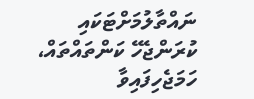ނައްތާލުމަށްޓަކައި ކުރަންޖެހޭ ކަންތައްތައް، ހަމަޖެހިފައިވާ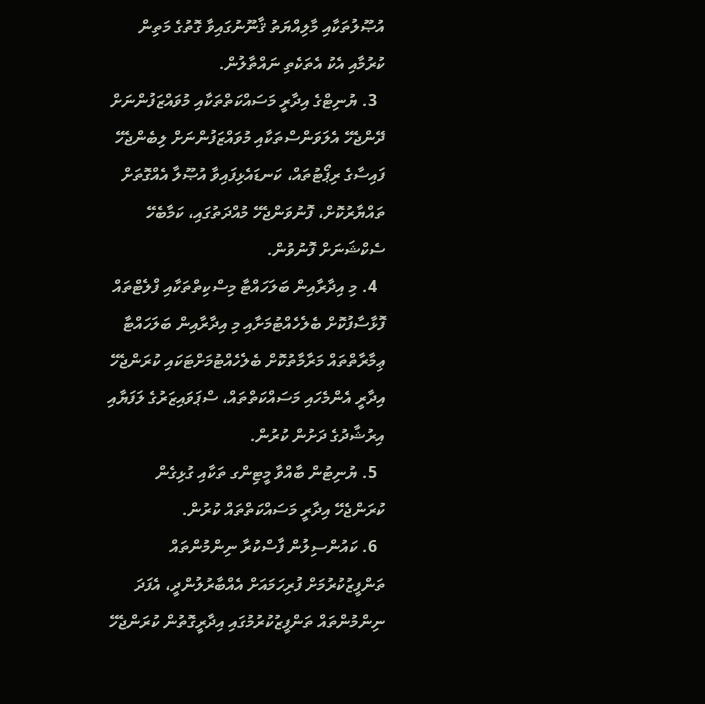އުޞޫލުތަކާއި މާލިއްޔަތު ޤާނޫނުގައިވާ ގޮތުގެ މަތިން ކުރުމާއި އެކު އެތަކެތި ނައްތާލުން.
  3. ޔުނިޓްގެ އިދާރީ މަސައްކަތްތަކާއި މުވައްޒަފުންނަށް ދޭންޖެހޭ އެލަވަންސްތަކާއި މުވައްޒަފުންނަށް ލިބެންޖެހޭ ފައިސާގެ ރިޕޯޓުތައް، ކަނޑައެޅިފައިވާ އުޞޫލާ އެއްގޮތަށް ތައްޔާރުކޮށް، ފޮނުވަންޖެހޭ މުއްދަތުގައި، ކަމާބެހޭ ސެކްޝަނަށް ފޮނުވުން.
  4. މި އިދާރާއިން ބަލަހައްޓާ މިސްކިތްތަކާއި ފްލެޓްތައް ފޮޅާސާފުކޮށް ބެލެހެއްޓުމަށާއި މި އިދާރާއިން ބަލަހައްޓާ ޢިމާރާތްތައް މަރާމާތުކޮށް ބެލެހެއްޓުމަށްޓަކައި ކުރަންޖެހޭ އިދާރީ އެންމެހައި މަސައްކަތްތައް، ސްޕަވައިޒަރުގެ ލަފަޔާއި އިރުޝާދުގެ ދަށުން ކުރުން.
  5. ޔުނިޓުން ބާއްވާ މީޓިންގ ތަކާއި ގުޅިގެން ކުރަންޖެހޭ އިދާރީ މަސައްކަތްތައް ކުރުން.
  6. ކައުންސިލުން ފާސްކުރާ ނިންމުންތައް ތަންފީޒުކުރުމަށް ފުރިހަމައަށް އެއްބާރުލުންދީ، އެފަދަ ނިންމުންތައް ތަންފީޒުކުރުމުގައި އިދާރީގޮތުން ކުރަންޖެހޭ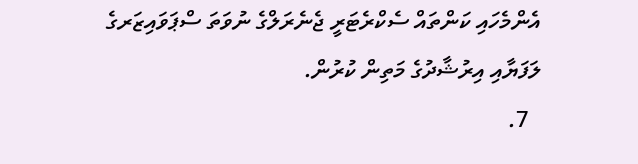އެންމެހައި ކަންތައް ސެކްރެޓަރީ ޖެނެރަލްގެ ނުވަތަ ސްޕަވައިޒަރގެ ލަފަޔާއި އިރުޝާދުގެ މަތިން ކުރުން.
  7.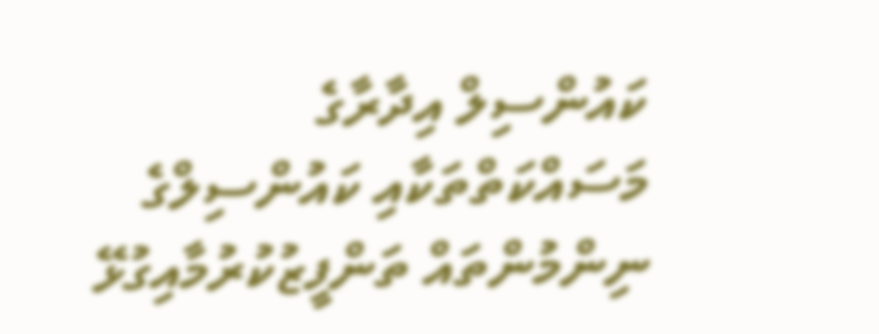ކައުންސިލް އިދާރާގެ މަސައްކަތްތަކާއި ކައުންސިލްގެ ނިންމުންތައް ތަންފީޒުކުރުމާއިގުޅޭ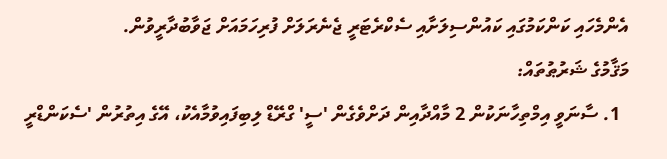އެންމެހައި ކަންކަމުގައި ކައުންސިލަށާއި ސެކްރެޓަރީ ޖެނެރަލަށް ފުރިހަމައަށް ޖަވާބުދާރީވުން.
މަޤާމުގެ ޝަރުޠުތައް:
  1. ސާނަވީ އިމްތިހާނަކުން 2 މާއްދާއިން ދަށްވެގެން 'ސީ' ގްރޭޑް ލިބިފައިވުމާއެކު، އޭގެ އިތުރުން 'ސެކަންޑްރީ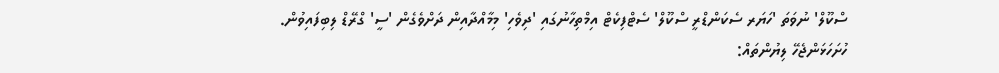ސްކޫލް' ނުވަތަ 'ހަޔަރ ސެކަންޑްރީ ސްކޫލް' ސެޓްފިކެޓް އިމްތިހާނުގައި 'ދިވެހި' މިމާއްދާއިން ދަށްވެގެން 'ސީ' ގްރޭޑް ލިބިފައިވުން.
ހުށަހަޅަންޖެހޭ ލިޔުންތައް: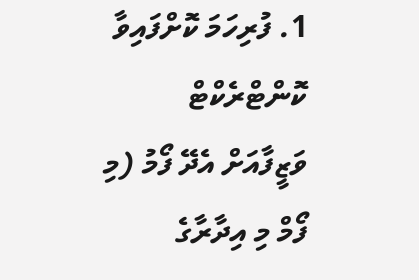1. ފުރިހަމަ ކޮށްފައިވާ ކޮންޓްރެކްޓް ވަޒީފާއަށް އެދޭ ފޯމު (މި ފޯމް މި އިދާރާގެ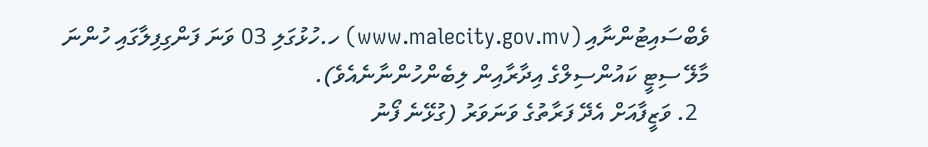ވެބްސައިޓުންނާއި (www.malecity.gov.mv) ހ.ހުޅުގަލި 03 ވަނަ ފަންގިފިލާގައި ހުންނަ މާލޭ ސިޓީ ކައުންސިލްގެ އިދާރާއިން ލިބެންހުންނާނެއެވެ).
  2. ވަޒީފާއަށް އެދޭ ފަރާތުގެ ވަނަވަރު (ގުޅޭނެ ފޯނު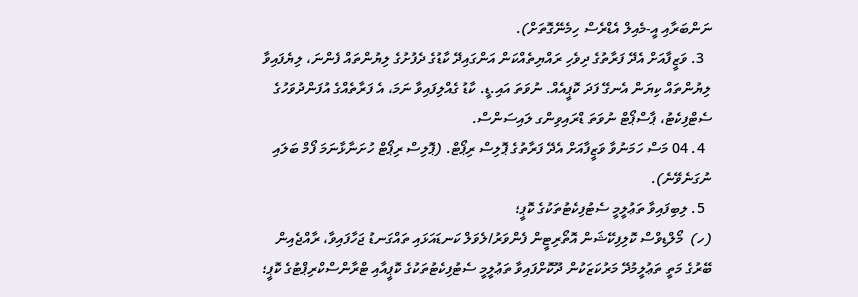ނަންބަރާއި އީ-މެއިލް އެޑްރެސް ހިމެނޭގޮތަށް).
  3. ވަޒީފާއަށް އެދޭ ފަރާތުގެ ދިވެހި ރައްޔިތެއްކަން އަންގައިދޭ ކާޑުގެ ދެފުށުގެ ލިޔުންތައް ފެންނަ، ލިޔެފައިވާ ލިޔުންތައް ކިޔަން އެނގޭ ފަދަ ކޮޕީއެއް. ނުވަތަ އައި.ޑީ. ކާޑު ގެއްލިފައިވާ ނަމަ، އެ ފަރާތެއްގެ އުފަންދުވަހުގެ ސެޓްފިކެޓު، ޕާސްޕޯޓް ނުވަތަ ޑްރައިވިންގ ލައިސަންސް.
  4. 04 މަސް ހަމަނުވާ ވަޒީފާއަށް އެދޭ ފަރާތުގެ ޕޮލިސް ރިޕޯޓް. (ޕޮލިސް ރިޕޯޓް ހުށަނާޅާނަމަ ފޯމް ބަލައި ނުގަނެވޭނެ).
  5. ލިބިފައިވާ ތަޢުލީމީ ސެޓުފިކެޓުތަކުގެ ކޮޕީ؛
(ހ)  މޯލްޑިވްސް ކޮލިފިކޭޝަން އޮތޯރިޓީން ފެންވަރު/ލެވަލް ކަނޑައަޅައި ތައްގަނޑު ޖަހާފައިވާ، ރާއްޖެއިން ބޭރުގެ މަތީ ތަޢުލީމުދޭ މަރުކަޒަކުން ދޫކޮށްފައިވާ ތަޢުލީމީ ސެޓުފިކެޓުތަކުގެ ކޮޕީއާއި ޓްރާންސްކްރިޕްޓުގެ ކޮޕީ؛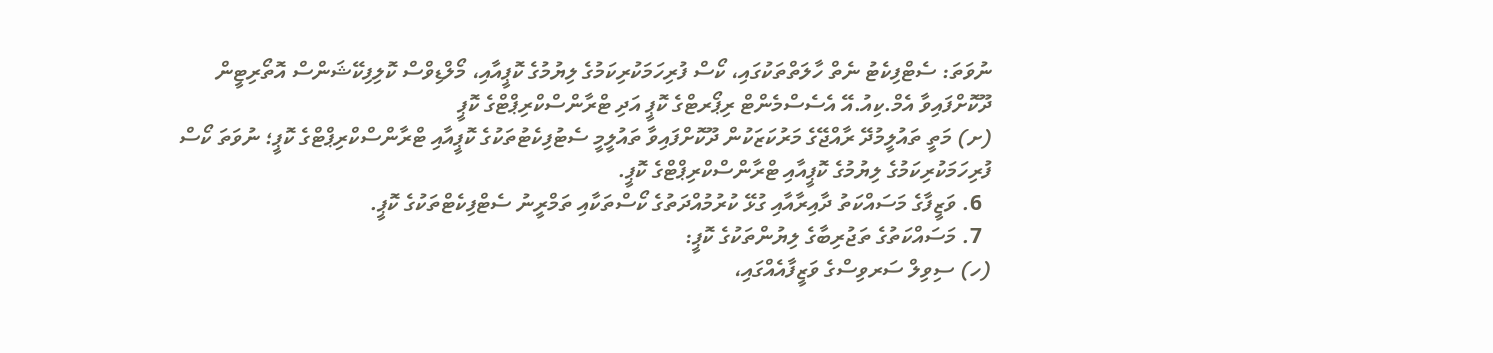ނުވަތަ: ސެޓްފިކެޓު ނެތް ހާލަތްތަކުގައި، ކޯސް ފުރިހަމަކުރިކަމުގެ ލިޔުމުގެ ކޮޕީއާއި، މޯލްޑިވްސް ކޮލިފިކޭޝަންސް އޮތޯރިޓީން ދޫކޮށްފައިވާ އެމް.ކިއު.އޭ އެސެސްމެންޓް ރިޕޯރޓްގެ ކޮޕީ އަދި ޓްރާންސްކްރިޕްޓްގެ ކޮޕީ
(ށ) މަތީ ތައުލީމުދޭ ރާއްޖޭގެ މަރުކަޒަކުން ދޫކޮށްފައިވާ ތައުލީމީ ސެޓުފިކެޓުތަކުގެ ކޮޕީއާއި ޓްރާންސްކްރިޕްޓްގެ ކޮޕީ؛ ނުވަތަ ކޯސް ފުރިހަމަކުރިކަމުގެ ލިޔުމުގެ ކޮޕީއާއި ޓްރާންސްކްރިޕްޓްގެ ކޮޕީ.
  6. ވަޒީފާގެ މަސައްކަތު ދާއިރާއާއި ގުޅޭ ކުރުމުއްދަތުގެ ކޯސްތަކާއި ތަމްރީނު ސެޓްފިކެޓްތަކުގެ ކޮޕީ.
  7. މަސައްކަތުގެ ތަޖުރިބާގެ ލިޔުންތަކުގެ ކޮޕީ:
(ހ) ސިވިލް ސަރވިސްގެ ވަޒީފާއެއްގައި،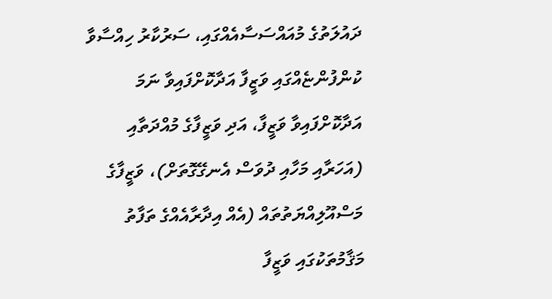ދައުލަތުގެ މުއައްސަސާއެއްގައި، ސަރުކާރު ހިއްސާވާ ކުންފުންޏެއްގައި ވަޒީފާ އަދާކޮށްފައިވާ ނަމަ އަދާކޮށްފައިވާ ވަޒީފާ، އަދި ވަޒީފާގެ މުއްދަތާއި (އަހަރާއި މަހާއި ދުވަސް އެނގޭގޮތަށް)، ވަޒީފާގެ މަސްއޫލިއްޔަތުތައް (އެއް އިދާރާއެއްގެ ތަފާތު މަޤާމުތަކުގައި ވަޒީފާ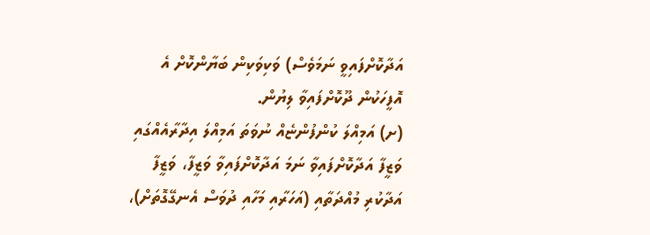އަދާކޮށްފައިވީ ނަމަވެސް) ވަކިވަކިން ބަޔާންކޮށް އެ އޮފީހަކުން ދޫކޮށްފައިވާ ލިޔުން.
(ށ) އަމިއްލަ ކުންފުންޏެއް ނުވަތަ އަމިއްލަ އިދާރާއެއްގައި ވަޒީފާ އަދާކޮށްފައިވާ ނަމަ އަދާކޮށްފައިވާ ވަޒީފާ، ވަޒީފާ އަދާކުރި މުއްދަތާއި (އަހަރާއި މަހާއި ދުވަސް އެނގޭގޮތަށް)،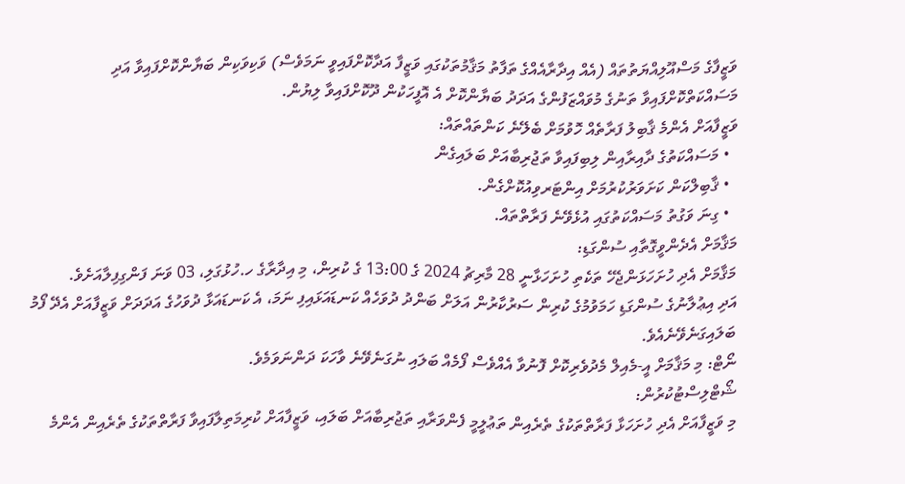ވަޒީފާގެ މަސްއޫލިއްޔަތުތައް (އެއް އިދާރާއެއްގެ ތަފާތު މަޤާމުތަކުގައި ވަޒީފާ އަދާކޮށްފައިވީ ނަމަވެސް) ވަކިވަކިން ބަޔާންކޮށްފައިވާ އަދި މަސައްކަތްކޮށްފައިވާ ތަނުގެ މުވައްޒަފުންގެ އަދަދު ބަޔާންކޮށް އެ އޮފީހަކުން ދޫކޮށްފައިވާ ލިޔުން.
ވަޒީފާއަށް އެންމެ ޤާބިލު ފަރާތެއް ހޮވުމަށް ބެލޭނެ ކަންތައްތައް:
  • މަސައްކަތުގެ ދާއިރާއިން ލިބިފައިވާ ތަޖުރިބާއަށް ބަލައިގެން
  • ޤާބިލްކަން ކަށަވަރުކުރުމަށް އިންޓަރވިއުކޮށްގެން.
  • ގިނަ ވަގުތު މަސައްކަތުގައި އުޅެވޭނެ ފަރާތްތައް.
މަޤާމަށް އެދެންވީގޮތާއި ސުންގަޑި:
މަޤާމަށް އެދި ހުށަހަޅަންޖެހޭ ތަކެތި ހުށަހަޅާނީ 28 މާރިޗު 2024 ގެ 13:00 ގެ ކުރިން، މި އިދާރާގެ ހ.ހުޅުގަލި، 03 ވަނަ ފަންގިފިލާއަށެވެ.
އަދި އިޢުލާނުގެ ސުންގަޑި ހަމަވުމުގެ ކުރިން ސަރުކާރުން އަލަށް ބަންދު ދުވަހެއް ކަނޑައަޅައިފި ނަމަ، އެ ކަނޑައަޅާ ދުވަހުގެ އަދަދަށް ވަޒީފާއަށް އެދޭ ފޯމު ބަލައިގަނެވޭނެއެވެ.
ނޯޓް: މި މަޤާމަށް އީ-މެއިލް މެދުވެރިކޮށް ފޮނުވާ އެއްވެސް ފޯމެއް ބަލައި ނުގަނެވޭނެ ވާހަކަ ދަންނަވަމެވެ.
ޝޯޓްލިސްޓުކުރުން:
މި ވަޒީފާއަށް އެދި ހުށަހަޅާ ފަރާތްތަކުގެ ތެރެއިން ތަޢުލީމީ ފެންވަރާއި ތަޖުރިބާއަށް ބަލައި، ވަޒީފާއަށް ކުރިމަތިލާފައިވާ ފަރާތްތަކުގެ ތެރެއިން އެންމެ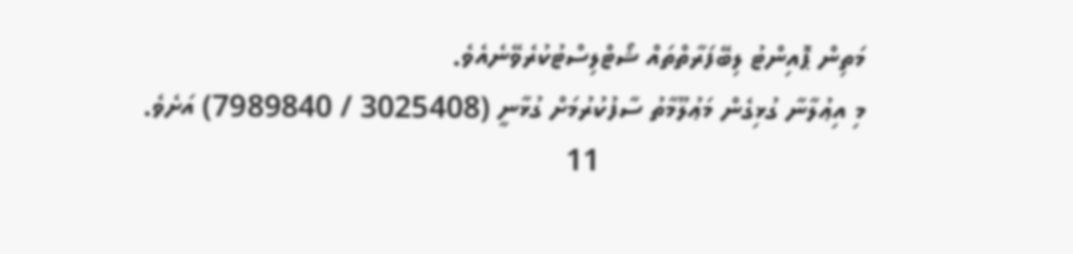މަތިން ޕޮއިންޓު ލިބޭފަރާތްތައް ޝޯޓްލިސްޓުކުރެވޭނެއެވެ.
މި އިޢުލާނާ ގުޅިގެން މަޢުލޫމާތު ސާފުކުރުމަށް ގުޅާނީ (3025408 / 7989840) އަށެވެ.
                                  11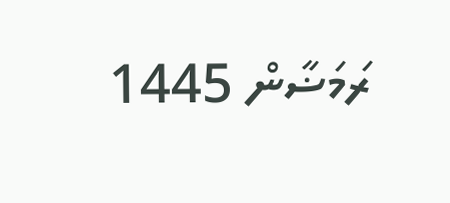ރަމަޟާން 1445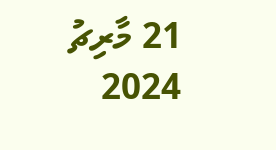21 މާރިޗު 2024